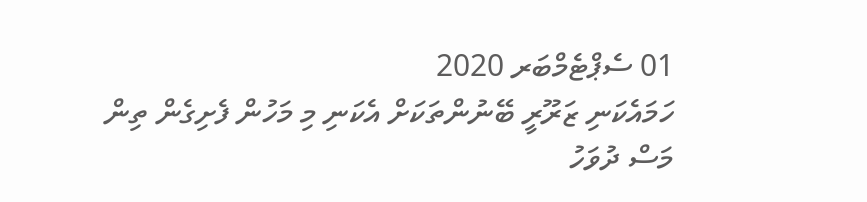01 ސެޕްޓެމްބަރ 2020
ހަމައެކަނި ޒަރޫރީ ބޭނުންތަކަށް އެކަނި މި މަހުން ފެށިގެން ތިން މަސް ދުވަހު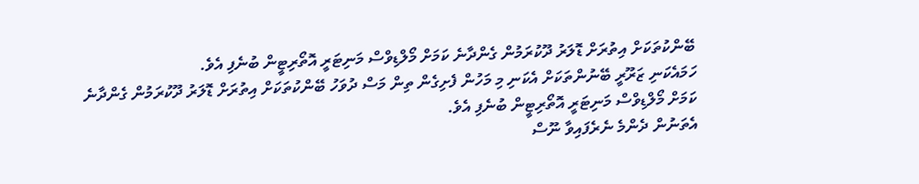ބޭންކުތަކަށް އިތުރަށް ޑޮލަރު ދޫކުރަމުން ގެންދާނެ ކަމަށް މޯލްޑިވްސް މަނިޓަރީ އޮތޯރިޓީން ބުނެފި އެވެ.
ހަމައެކަނި ޒަރޫރީ ބޭނުންތަކަށް އެކަނި މި މަހުން ފެށިގެން ތިން މަސް ދުވަހު ބޭންކުތަކަށް އިތުރަށް ޑޮލަރު ދޫކުރަމުން ގެންދާނެ ކަމަށް މޯލްޑިވްސް މަނިޓަރީ އޮތޯރިޓީން ބުނެފި އެވެ.
އެތަނުން ދެންމެ ނެރެފައިވާ ނޫސް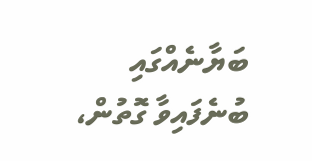ބަޔާނެއްގައި ބުނެފައިވާ ގޮތުން،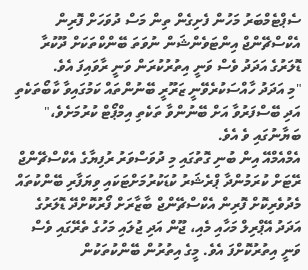ސެޕްޓެމްބަރު މަހުން ފެށިގެން ތިން މަސް ދުވަހަށް ފޮރިން އެކްސްޗޭންޖް އިންޓަވެންޝަން ނުވަތަ ބޭންކްތަކަށް ދޫކުރާ ޑޮލަރުގެ އަދަދު ވެސް ވަނީ އިތުރުކުރަން ވަނީ ރާވައިފަ އެވެ.
"މި އަދަދު ހާއްސަކުރެވޭނީ ޒަރޫރީ ބޭނުންތައް ކަމުގައިވާ ކާބޯތަކެތި އަދި ބޭސްފަރުވާ އަށް ބޭނުންވާ ތަކެތި އިމްޕޯޓް ކުރުމަށެވެ،" ބަޔާނުގައި ވެ އެވެ.
އެމްއެމްއޭ އިން ބުނި ގޮތުގައި މި ދުވަސްވަރު ރުފިޔާގެ އެކްސްޗޭންޖް ރޭޓަށް ކުރަމުންދާ ޕްރެޝަރު ކުޑަކުރުމަށްޓަކައި ވިޔަފާރި ބޭންކުތައް މެދުވެރިކޮށް ފޮރިން އެކްސްޗޭންޖް ބާޒާރަށް ފޯރުކޮށްދޭ ޑޮލަރުގެ އަދަދު އޭޕްރިލް މަހާއި މެއި، ޖޫން އަދި ޖުލައި މަހުގެ ތެރޭގައި ވެސް ވަނީ އިތުރުކޮށްފަ އެވެ. މީގެ އިތުރުން ބޭންކުތަކުން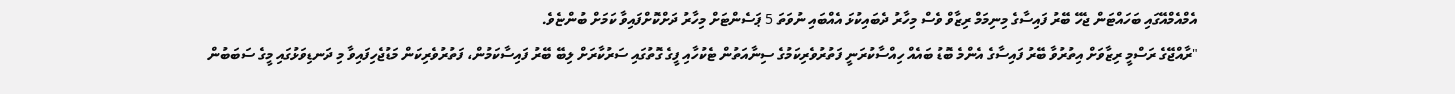އެމްއެމްއޭގައި ބަހައްޓަން ޖެހޭ ބޭރު ފައިސާގެ މިނިމަމް ރިޒާވް ވެސް މިހާރު ދެބައިކުޅަ އެއްބައި ނުވަތަ 5 ޕަސެންޓަށް މިހާރު ދަށްކޮށްފައިވާ ކަމަށް ބުންޏެވެ.
"ރާއްޖޭގެ ރަސްމީ ރިޒާވަށް އިތުރުވާ ބޭރު ފައިސާގެ އެންމެ ބޮޑު ބައެއް ހިއްސާކުރަނީ ފަތުރުވެރިކަމުގެ ސިނާއަތުން ޓެކުހާއި ފީގެ ގޮތުގައި ސަރުކާރަށް ލިބޭ ބޭރު ފައިސާކަމުން، ފަތުރުވެރިކަން މަޑުޖެހިފައިވާ މި ދަނޑިވަޅުގައި މީގެ ސަބަބުން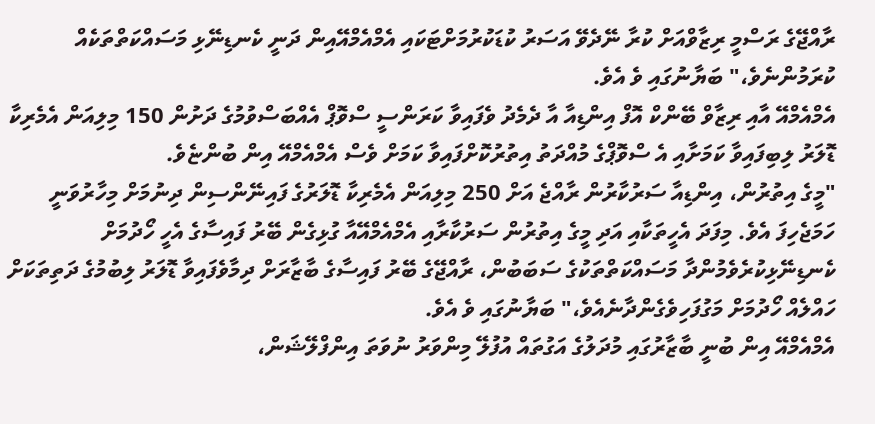ރާއްޖޭގެ ރަސްމީ ރިޒާވްއަށް ކުރާ ނޭދެވޭ އަސަރު ކުޑަކުރުމަށްޓަކައި އެމްއެމްއޭއިން ދަނީ ކެނޑިނޭޅި މަސައްކަތްތަކެއް ކުރަމުންނެވެ،" ބަޔާނުގައި ވެ އެވެ.
އެމްއެމްއޭ އާއި ރިޒާވް ބޭންކް އޮފް އިންޑިއާ އާ ދެމެދު ވެފައިވާ ކަރަންސީ ސްވޮޕް އެއްބަސްވުމުގެ ދަށުން 150 މިލިއަން އެމެރިކާ ޑޮލަރު ލިބިފައިވާ ކަމަށާއި އެ ސްވޮޕްގެ މުއްދަތު އިތުރުކޮށްފައިވާ ކަމަށް ވެސް އެމްއެމްއޭ އިން ބުންޏެވެ.
"މީގެ އިތުރުން، އިންޑިއާ ސަރުކާރުން ރާއްޖެ އަށް 250 މިލިއަން އެމެރިކާ ޑޮލަރުގެ ފައިނޭންސިން ދިނުމަށް މިހާރުވަނީ ހަމަޖެހިފަ އެވެ. މިފަދަ އެހީތަކާއި އަދި މީގެ އިތުރުން ސަރުކާރާއި އެމްއެމްއޭއާ ގުޅިގެން ބޭރު ފައިސާގެ އެހީ ހޯދުމަށް ކެނޑިނޭޅިކުރެވެމުންދާ މަސައްކަތްތަކުގެ ސަބަބުން، ރާއްޖޭގެ ބޭރު ފައިސާގެ ބާޒާރަށް ދިމާވެފައިވާ ޑޮލަރު ލިބުމުގެ ދަތިތަކަށް ހައްލެއް ހޯދުމަށް މަގުފަހިވެގެންދާނެއެވެ،" ބަޔާނުގައި ވެ އެވެ.
އެމްއެމްއޭ އިން ބުނީ ބާޒާރުގައި މުދަލުގެ އަގުތައް އުފުލޭ މިންވަރު ނުވަތަ އިންފްލޭޝަން،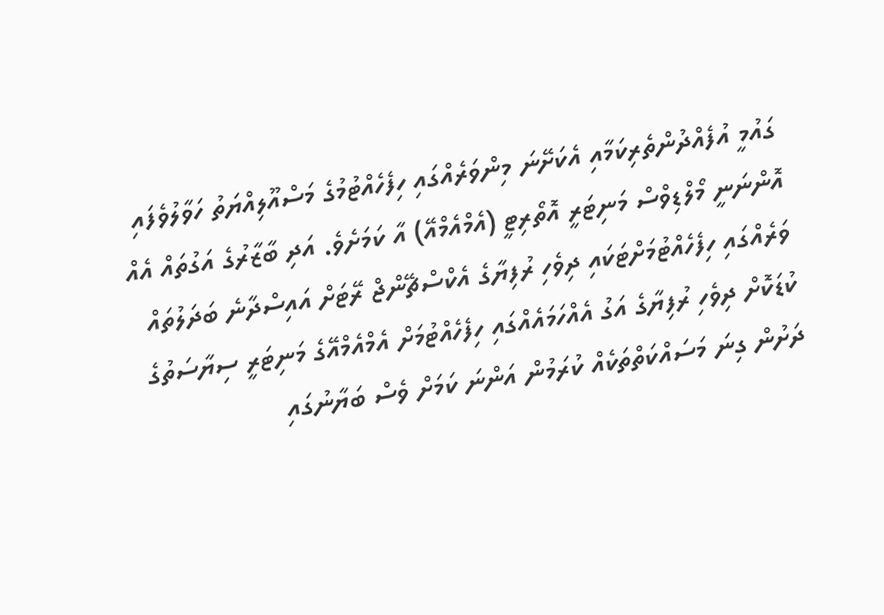ގައުމީ އުފެއްދުންތެރިކަމާއި އެކަށޭނަ މިންވަރެއްގައި ހިފެހެއްޓުމުގެ މަސްއޫލިއްޔަތު ހަވާލުވެފައި އޮންނަނީ މޯލްޑިވްސް މަނިޓަރީ އޮތޯރިޓީ (އެމްއެމްއޭ) އާ ކަމަށެވެ. އަދި ބާޒާރުގެ އަގުތައް އެއް ވަރެއްގައި ހިފެހެއްޓުމަށްޓަކައި ދިވެހި ރުފިޔާގެ އެކްސްޗޭންޖް ރޭޓަށް އައިސްދާނެ ބަދަލުތައް ކުޑަކޮށް ދިވެހި ރުފިޔާގެ އަގު އެއްހަމައެއްގައި ހިފެހެއްޓުމަށް އެމްއެމްއޭގެ މަނިޓަރީ ސިޔާސަތުގެ ދަށުން ގިނަ މަސައްކަތްތަކެއް ކުރަމުން އަންނަ ކަމަށް ވެސް ބަޔާނުގައި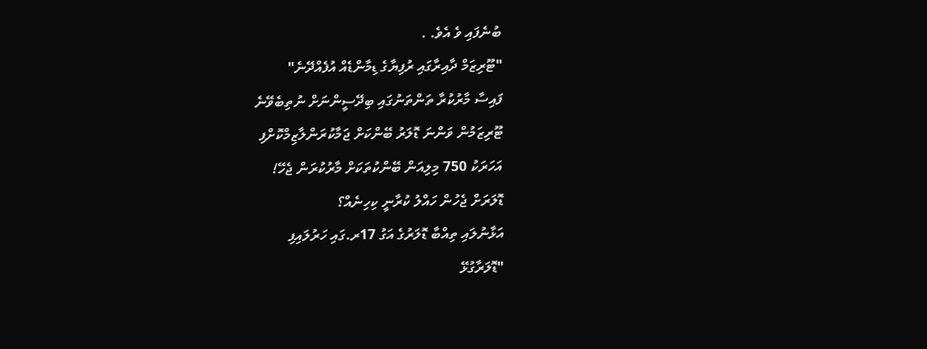ބުނެފައި ވެ އެވެ. .
"ޓޫރިޒަމް ދާއިރާގައި ރުފިޔާގެ ޑިމާންޑެއް އުފެއްދޭނެ"
ފައިސާ މާރުކުރާ ތަންތަނުގައި ބިދޭސީންނަށް ނުތިބެވޭނެ
ޓޫރިޒަމުން ވަންނަ ޑޮލަރު ބޭންކަށް ޖަމާކުރަންލާޒިމްކޮށްފި
އަހަރަކު 750 މިލިއަން ބޭންކުތަކަށް މާރުކުރަން ޖެހޭ!
ޑޮލަރަށް ޖެހުން ހައްލު ކުރާނީ ކިހިނެއް؟
އަޅާނުލައި ތިއްބާ ޑޮލަރުގެ އަގު 17ރ.ގައި ހަރުލައިފި
"ޑޮލަރާގުޅޭ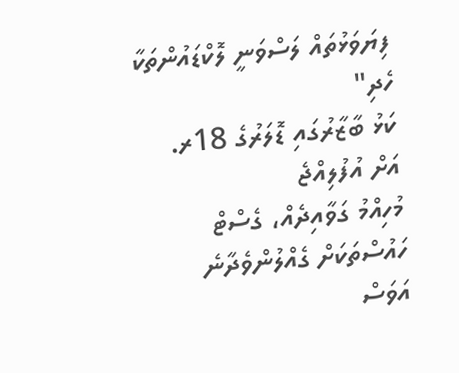ފިޔަވަޅުތައް ލަސްވަނީ ލޮކްޑައުންތަކާ ހެދި"
ކަޅު ބާޒާރުގައި ޑޮލަރުގެ 18ރ. އަށް އުފުލިއްޖެ
މުހިއްމު ގަވާއިދެއް، ގެސްޓް ހައުސްތަކަށް ގެއްލުންވެދާނެ
އަވަސް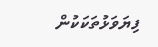ފިޔަވަޅުތަކަކުން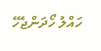ހައްލު ހޯދަންޖެހޭ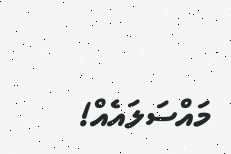މައްސަލައެއް!